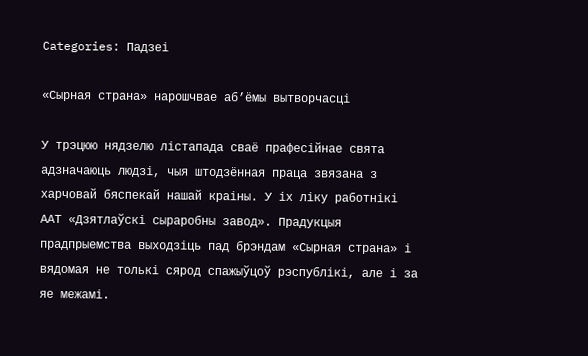Categories: Падзеі

«Сырная страна» нарошчвае аб’ёмы вытворчасці

У трэцюю нядзелю лістапада сваё прафесійнае свята адзначаюць людзі, чыя штодзённая праца звязана з харчовай бяспекай нашай краіны. У іх ліку работнікі ААТ «Дзятлаўскі сыраробны завод». Прадукцыя прадпрыемства выходзіць пад брэндам «Сырная страна» і вядомая не толькі сярод спажыўцоў рэспублікі, але і за яе межамі.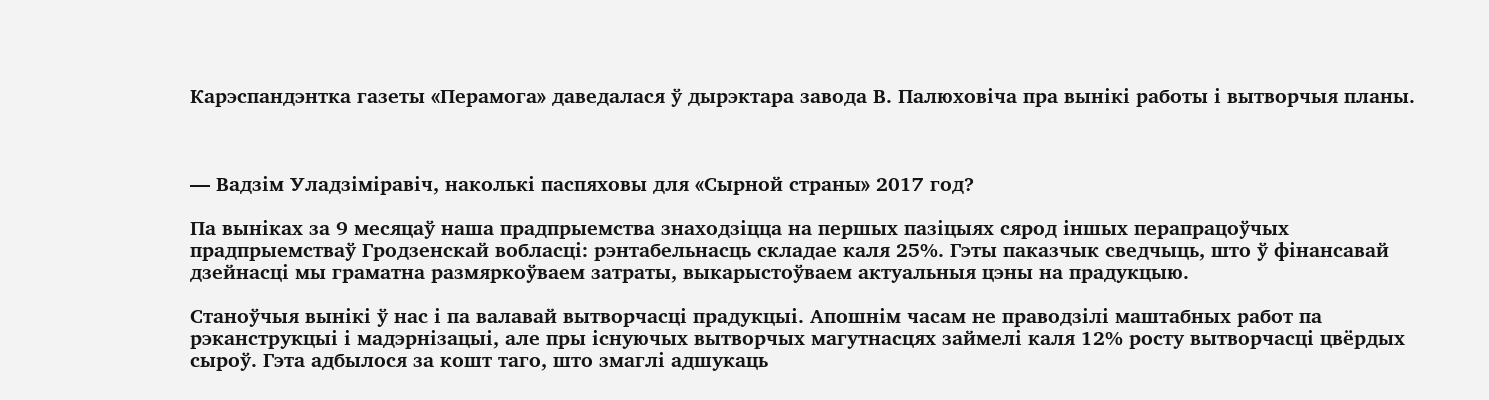Карэспандэнтка газеты «Перамога» даведалася ў дырэктара завода В. Палюховіча пра вынікі работы і вытворчыя планы.



— Вадзім Уладзіміравіч, наколькі паспяховы для «Сырной страны» 2017 год?

Па выніках за 9 месяцаў наша прадпрыемства знаходзіцца на першых пазіцыях сярод іншых перапрацоўчых прадпрыемстваў Гродзенскай вобласці: рэнтабельнасць складае каля 25%. Гэты паказчык сведчыць, што ў фінансавай дзейнасці мы граматна размяркоўваем затраты, выкарыстоўваем актуальныя цэны на прадукцыю.

Станоўчыя вынікі ў нас і па валавай вытворчасці прадукцыі. Апошнім часам не праводзілі маштабных работ па рэканструкцыі і мадэрнізацыі, але пры існуючых вытворчых магутнасцях займелі каля 12% росту вытворчасці цвёрдых сыроў. Гэта адбылося за кошт таго, што змаглі адшукаць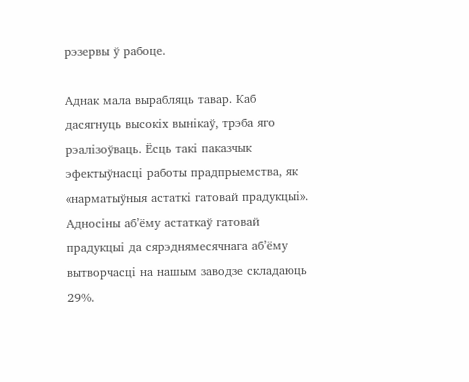рэзервы ў рабоце.

Аднак мала вырабляць тавар. Каб дасягнуць высокіх вынікаў, трэба яго рэалізоўваць. Ёсць такі паказчык эфектыўнасці работы прадпрыемства, як «нарматыўныя астаткі гатовай прадукцыі». Адносіны аб’ёму астаткаў гатовай прадукцыі да сярэднямесячнага аб’ёму вытворчасці на нашым заводзе складаюць 29%.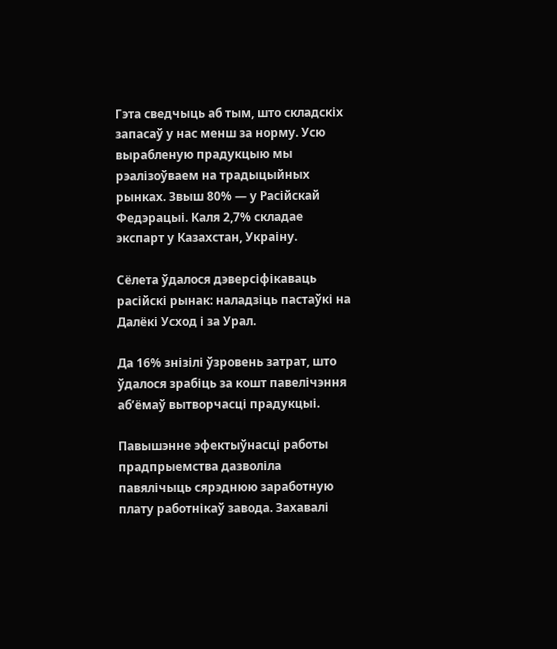Гэта сведчыць аб тым, што складскіх запасаў у нас менш за норму. Усю вырабленую прадукцыю мы рэалізоўваем на традыцыйных рынках. Звыш 80% — у Расійскай Федэрацыі. Каля 2,7% складае экспарт у Казахстан, Украіну.

Сёлета ўдалося дэверсіфікаваць расійскі рынак: наладзіць пастаўкі на Далёкі Усход і за Урал.

Да 16% знізілі ўзровень затрат, што ўдалося зрабіць за кошт павелічэння аб’ёмаў вытворчасці прадукцыі.

Павышэнне эфектыўнасці работы прадпрыемства дазволіла павялічыць сярэднюю заработную плату работнікаў завода. Захавалі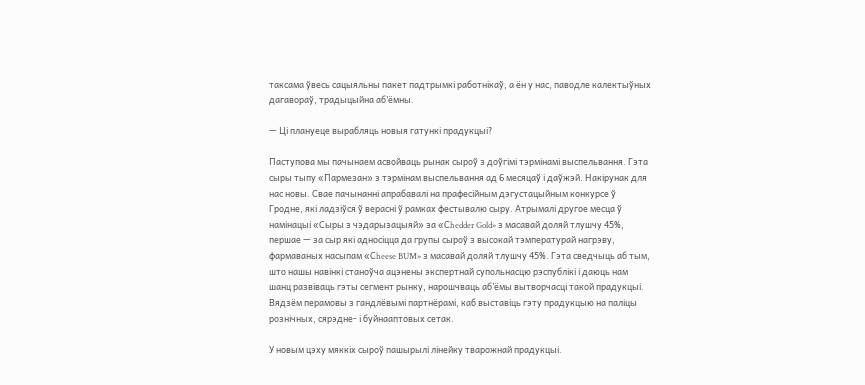таксама ўвесь сацыяльны пакет падтрымкі работнікаў, а ён у нас, паводле калектыўных дагавораў, традыцыйна аб’ёмны.

— Ці плануеце вырабляць новыя гатункі прадукцыі?

Паступова мы пачынаем асвойваць рынак сыроў з доўгімі тэрмінамі выспельвання. Гэта сыры тыпу «Пармезан» з тэрмінам выспельвання ад 6 месяцаў і даўжэй. Накірунак для нас новы. Свае пачынанні апрабавалі на прафесійным дэгустацыйным конкурсе ў Гродне, які ладзіўся ў верасні ў рамках фестывалю сыру. Атрымалі другое месца ў намінацыі «Сыры з чэдарызацыяй» за «Сhedder Gold» з масавай доляй тлушчу 45%, першае — за сыр які адносіцца да групы сыроў з высокай тэмпературай нагрэву, фармаваных насыпам «Сheese BUM» з масавай доляй тлушчу 45%. Гэта сведчыць аб тым, што нашы навінкі станоўча ацэнены экспертнай супольнасцю рэспублікі і даюць нам шанц развіваць гэты сегмент рынку, нарошчваць аб’ёмы вытворчасці такой прадукцыі. Вядзём перамовы з гандлёвымі партнёрамі, каб выставіць гэту прадукцыю на паліцы рознічных, сярэдне- і буйнааптовых сетак.

У новым цэху мяккіх сыроў пашырылі лінейку тварожнай прадукцыі.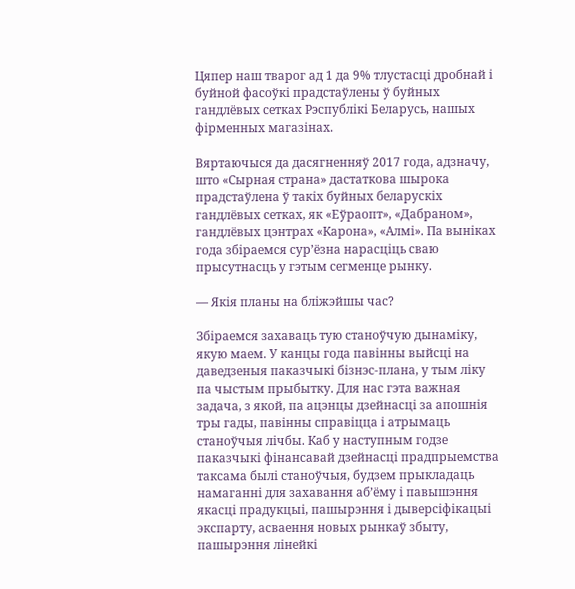Цяпер наш тварог ад 1 да 9% тлустасці дробнай і буйной фасоўкі прадстаўлены ў буйных гандлёвых сетках Рэспублікі Беларусь, нашых фірменных магазінах.

Вяртаючыся да дасягненняў 2017 года, адзначу, што «Сырная страна» дастаткова шырока прадстаўлена ў такіх буйных беларускіх гандлёвых сетках, як «Еўраопт», «Дабраном», гандлёвых цэнтрах «Карона», «Алмі». Па выніках года збіраемся сур’ёзна нарасціць сваю прысутнасць у гэтым сегменце рынку.

— Якія планы на бліжэйшы час?

Збіраемся захаваць тую станоўчую дынаміку, якую маем. У канцы года павінны выйсці на даведзеныя паказчыкі бізнэс-плана, у тым ліку па чыстым прыбытку. Для нас гэта важная задача, з якой, па ацэнцы дзейнасці за апошнія тры гады, павінны справіцца і атрымаць станоўчыя лічбы. Каб у наступным годзе паказчыкі фінансавай дзейнасці прадпрыемства таксама былі станоўчыя, будзем прыкладаць намаганні для захавання аб’ёму і павышэння якасці прадукцыі, пашырэння і дыверсіфікацыі экспарту, асваення новых рынкаў збыту, пашырэння лінейкі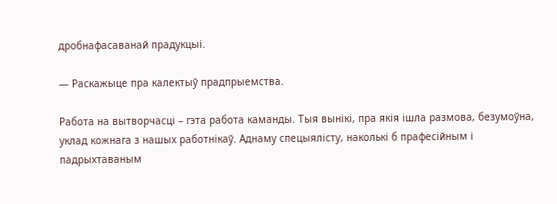дробнафасаванай прадукцыі.

— Раскажыце пра калектыў прадпрыемства.

Работа на вытворчасці – гэта работа каманды. Тыя вынікі, пра якія ішла размова, безумоўна, уклад кожнага з нашых работнікаў. Аднаму спецыялісту, наколькі б прафесійным і падрыхтаваным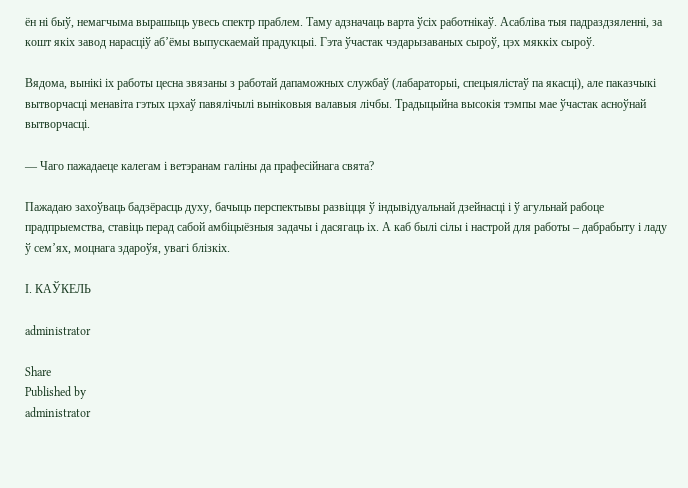ён ні быў, немагчыма вырашыць увесь спектр праблем. Таму адзначаць варта ўсіх работнікаў. Асабліва тыя падраздзяленні, за кошт якіх завод нарасціў аб’ёмы выпускаемай прадукцыі. Гэта ўчастак чэдарызаваных сыроў, цэх мяккіх сыроў.

Вядома, вынікі іх работы цесна звязаны з работай дапаможных службаў (лабараторыі, спецыялістаў па якасці), але паказчыкі вытворчасці менавіта гэтых цэхаў павялічылі выніковыя валавыя лічбы. Традыцыйна высокія тэмпы мае ўчастак асноўнай вытворчасці.

— Чаго пажадаеце калегам і ветэранам галіны да прафесійнага свята?

Пажадаю захоўваць бадзёрасць духу, бачыць перспектывы развіцця ў індывідуальнай дзейнасці і ў агульнай рабоце прадпрыемства, ставіць перад сабой амбіцыёзныя задачы і дасягаць іх. А каб былі сілы і настрой для работы – дабрабыту і ладу ў сем’ях, моцнага здароўя, увагі блізкіх.

І. КАЎКЕЛЬ

administrator

Share
Published by
administrator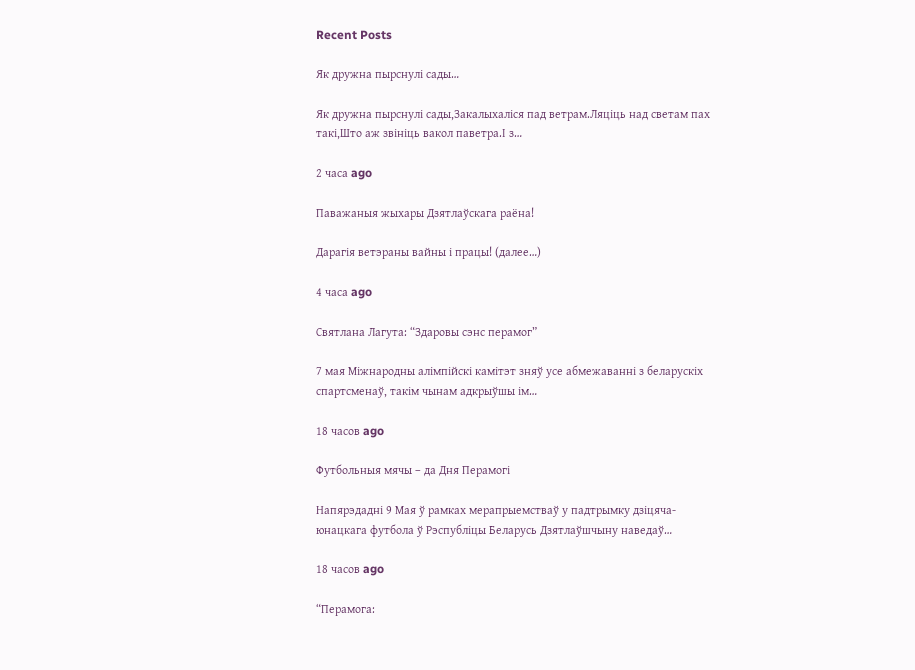Recent Posts

Як дружна пырснулі сады…

Як дружна пырснулі сады,Закалыхаліся пад ветрам.Ляціць над светам пах такі,Што аж звініць вакол паветра.І з…

2 часа ago

Паважаныя жыхары Дзятлаўскага раёна!

Дарагія ветэраны вайны і працы! (далее…)

4 часа ago

Святлана Лагута: “Здаровы сэнс перамог”

7 мая Міжнародны алімпійскі камітэт зняў усе абмежаванні з беларускіх спартсменаў, такім чынам адкрыўшы ім…

18 часов ago

Футбольныя мячы – да Дня Перамогі

Напярэдадні 9 Мая ў рамках мерапрыемстваў у падтрымку дзіцяча-юнацкага футбола ў Рэспубліцы Беларусь Дзятлаўшчыну наведаў…

18 часов ago

“Перамога: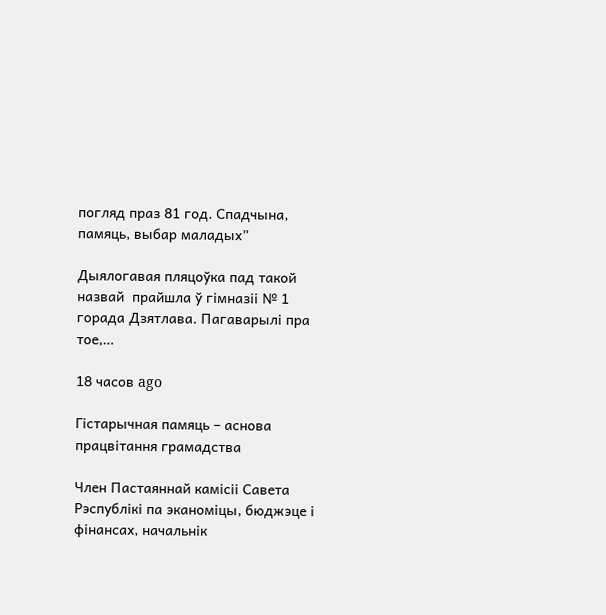погляд праз 81 год. Спадчына, памяць, выбар маладых”

Дыялогавая пляцоўка пад такой назвай  прайшла ў гімназіі № 1 горада Дзятлава. Пагаварылі пра тое,…

18 часов ago

Гістарычная памяць – аснова працвітання грамадства

Член Пастаяннай камісіі Савета Рэспублікі па эканоміцы, бюджэце і фінансах, начальнік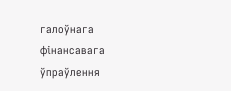галоўнага фінансавага ўпраўлення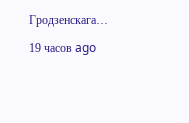Гродзенскага…

19 часов ago